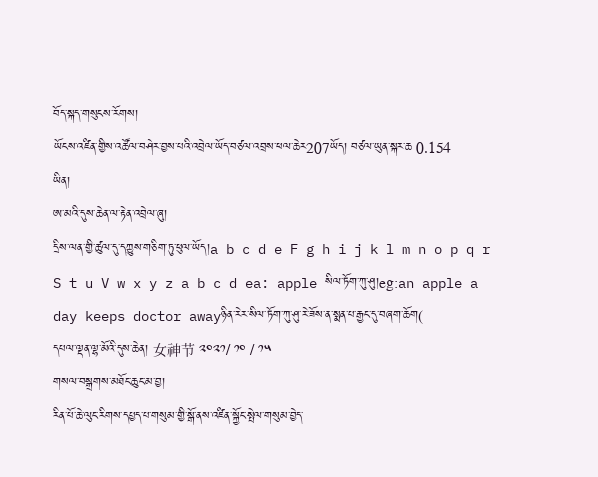བོད་སྐད་གསུངས་རོགས།
ཡོངས་འཛིན་གྱིས་འཚོལ་བཤེར་བྱས་པའི་འབྲེལ་ཡོད་བཙལ་འབྲས་ཕལ་ཆེར207ཡོད། བཙལ་ཡུན་སྐར་ཆ 0.154
ཡིན།
ཨ་མའི་དུས་ཆེན་ལ་རྟེན་འབྲེལ་ཞུ།
དྲིས་ལན་གྱི་ཚུལ་དུ་དཀྱུས་གཅིག་ཏུ་ཕུལ་ཡོད།a b c d e F g h i j k l m n o p q r S t u V w x y z a b c d ea: apple སིལ་ཏོག་ཀུ་ཤུ།eg:an apple a day keeps doctor awayཉིན་རེར་སིལ་ཏོག་ཀུ་ཤུ་རེ་ཟོས་ན་སྨན་པ་རྒྱང་དུ་བཞག་ཆོག(
དཔལ་ལྡན་ལྷ་མོའི་དུས་ཆེན། 女神节 ༢༠༢༡/ ༡༠ / ༡༥
གསལ་བསྒྲགས་མཐོང་ཆུང་མ་བྱ།
རིན་པོ་ཆེ་ལུང་རིགས་དཔྱད་པ་གསུམ་གྱི་སྒོ་ནས་འཛིན་སྐྱོང་སྤེལ་གསུམ་བྱེད་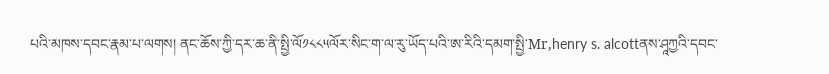པའི་མཁས་དབང་རྣམ་པ་ལགས། ནང་ཆོས་ཀྱི་དར་ཆ་ནི་སྤྱི་ལོ༡༨༨༥ལོར་སིང་ག་ལ་རུ་ཡོད་པའི་ཨ་རིའི་དམག་སྤྱི་Mr,henry s. alcottནས་ཤཱཀྱའི་དབང་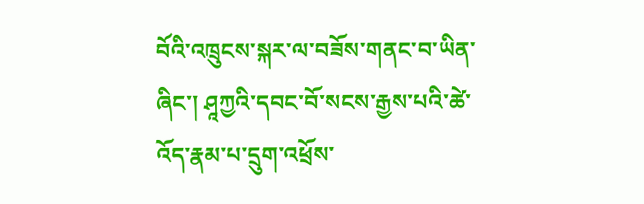བོའི་འཁྲུངས་སྐར་ལ་བཟོས་གནང་བ་ཡིན་ཞིང་། ཤཱཀྱའི་དབང་བོ་སངས་རྒྱས་པའི་ཚེ་འོད་རྣམ་པ་དྲུག་འཕྲོས་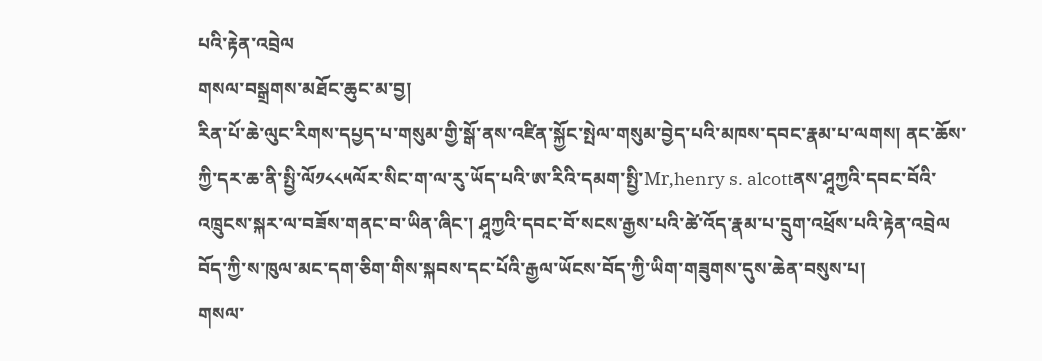པའི་རྟེན་འབྲེལ
གསལ་བསྒྲགས་མཐོང་ཆུང་མ་བྱ།
རིན་པོ་ཆེ་ལུང་རིགས་དཔྱད་པ་གསུམ་གྱི་སྒོ་ནས་འཛིན་སྐྱོང་སྤེལ་གསུམ་བྱེད་པའི་མཁས་དབང་རྣམ་པ་ལགས། ནང་ཆོས་ཀྱི་དར་ཆ་ནི་སྤྱི་ལོ༡༨༨༥ལོར་སིང་ག་ལ་རུ་ཡོད་པའི་ཨ་རིའི་དམག་སྤྱི་Mr,henry s. alcottནས་ཤཱཀྱའི་དབང་བོའི་འཁྲུངས་སྐར་ལ་བཟོས་གནང་བ་ཡིན་ཞིང་། ཤཱཀྱའི་དབང་བོ་སངས་རྒྱས་པའི་ཚེ་འོད་རྣམ་པ་དྲུག་འཕྲོས་པའི་རྟེན་འབྲེལ
བོད་ཀྱི་ས་ཁུལ་མང་དག་ཅིག་གིས་སྐབས་དང་པོའི་རྒྱལ་ཡོངས་བོད་ཀྱི་ཡིག་གཟུགས་དུས་ཆེན་བསུས་པ།
གསལ་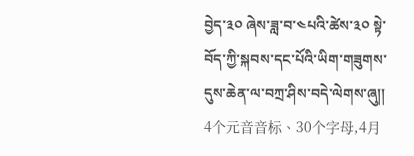བྱེད་༣༠ ཞེས་ཟླ་བ་༤པའི་ཚེས་༣༠ སྟེ་བོད་ཀྱི་སྐབས་དང་པོའི་ཡིག་གཟུགས་དུས་ཆེན་ལ་བཀྲ་ཤིས་བདེ་ལེགས་ཞུ།། 4个元音音标、30个字母,4月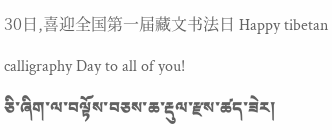30日,喜迎全国第一届藏文书法日 Happy tibetan calligraphy Day to all of you!
ཅི་ཞིག་ལ་བལྟོས་བཅས་ཆ་རྡུལ་རྫས་ཚད་ཟེར།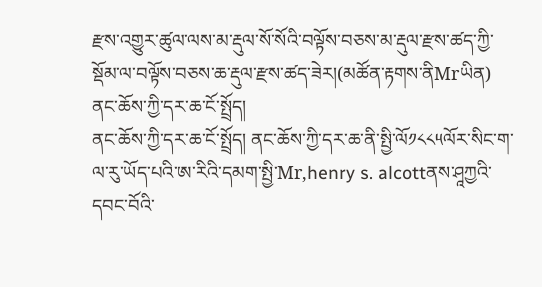རྫས་འགྱུར་ཚུལ་ལས་མ་རྡུལ་སོ་སོའི་བལྟོས་བཅས་མ་རྡུལ་རྫས་ཚད་ཀྱི་སྡོམ་ལ་བལྟོས་བཅས་ཆ་རྡུལ་རྫས་ཚད་ཟེར།(མཚོན་རྟགས་ནིMrཡིན)
ནང་ཆོས་ཀྱི་དར་ཆ་ངོ་སྤྲོད།
ནང་ཆོས་ཀྱི་དར་ཆ་ངོ་སྤྲོད། ནང་ཆོས་ཀྱི་དར་ཆ་ནི་སྤྱི་ལོ༡༨༨༥ལོར་སིང་ག་ལ་རུ་ཡོད་པའི་ཨ་རིའི་དམག་སྤྱི་Mr,henry s. alcottནས་ཤཱཀྱའི་དབང་བོའི་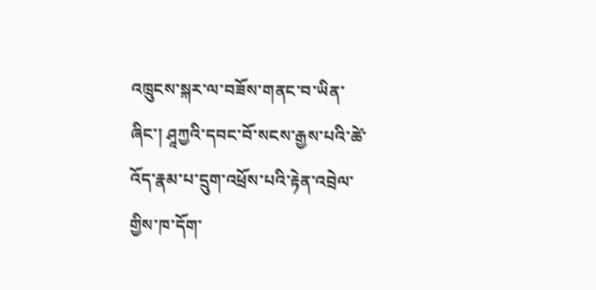འཁྲུངས་སྐར་ལ་བཟོས་གནང་བ་ཡིན་ཞིང་། ཤཱཀྱའི་དབང་བོ་སངས་རྒྱས་པའི་ཚེ་འོད་རྣམ་པ་དྲུག་འཕྲོས་པའི་རྟེན་འབྲེལ་གྱིས་ཁ་དོག་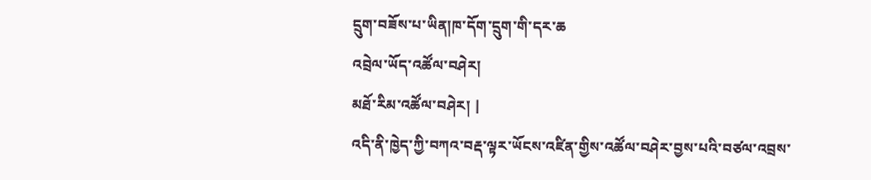དྲུག་བཟོས་པ་ཡིན།ཁ་དོག་དྲུག་གི་དར་ཆ
འབྲེལ་ཡོད་འཚོལ་བཤེར།
མཐོ་རིམ་འཚོལ་བཤེར། |
འདི་ནི་ཁྱེད་ཀྱི་བཀའ་བརྡ་ལྟར་ཡོངས་འཛིན་གྱིས་འཚོལ་བཤེར་བྱས་པའི་བཙལ་འབྲས་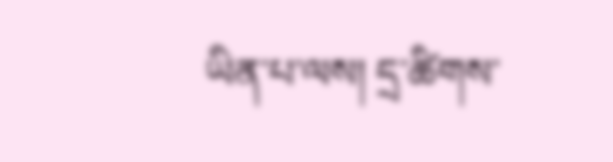ཡིན་པ་ལས། དྲ་ཚིགས་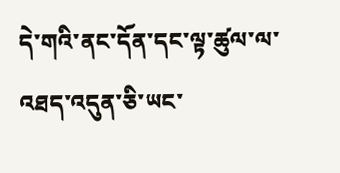དེ་གའི་ནང་དོན་དང་ལྟ་ཚུལ་ལ་འཐད་འདུན་ཅི་ཡང་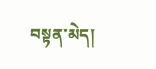བསྟན་མེད།